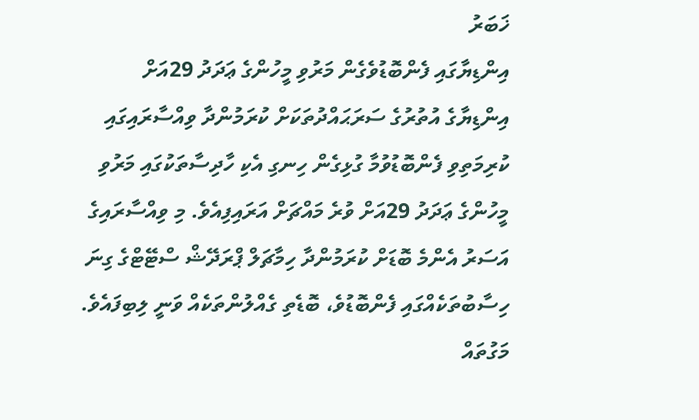ޚަބަރު
އިންޑިޔާގައި ފެންބޮޑުވެގެން މަރުވި މީހުންގެ ޢަދަދު 29އަށް
އިންޑިޔާގެ އުތުރުގެ ސަރަޙައްދުތަކަށް ކުރަމުންދާ ވިއްސާރައިގައި ކުރިމަތިވި ފެންބޮޑުވުމާ ގުޅިގެން ހިނގި އެކި ހާދިސާތަކުގައި މަރުވި މީހުންގެ ޢަދަދު 29އަށް ވުރެ މައްޗަށް އަރައިފިއެވެ. މި ވިއްސާރައިގެ އަސަރު އެންމެ ބޮޑަށް ކުރަމުންދާ ހިމާޗަލް ޕްރަދޭޝް ސްޓޭޓްގެ ގިނަ ހިސާބުތަކެއްގައި ފެންބޮޑުވެ، ބޮޑެތި ގެއްލުންތަކެއް ވަނީ ލިބިފައެވެ. މަގުތައް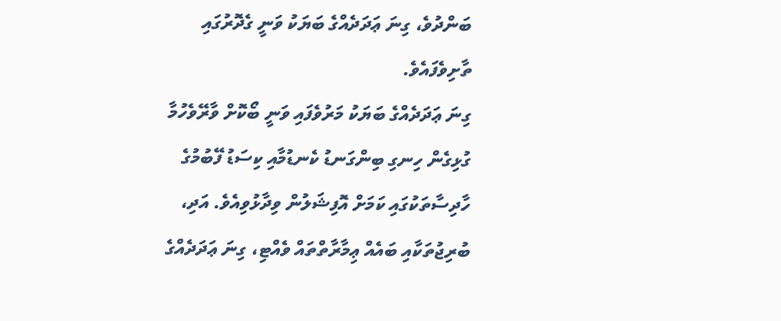ބަންދުވެ، ގިނަ ޢަދަދެއްގެ ބަޔަކު ވަނީ ގެދޮރުގައި ތާށިވެފައެވެ.
ގިނަ ޢަދަދެއްގެ ބަޔަކު މަރުވެފައި ވަނީ ބޯކޮށް ވާރޭވެހުމާ ގުޅިގެން ހިނގި ބިންގަނޑު ކެނޑުމާއި ކިސަޑު ފޭބުމުގެ ހާދިސާތަކުގައި ކަމަށް އޮފިޝަލުން ވިދާޅުވިއެވެ. އަދި، ބުރިޖުތަކާއި ބައެއް ޢިމާރާތްތައް ވެއްޓި، ގިނަ ޢަދަދެއްގެ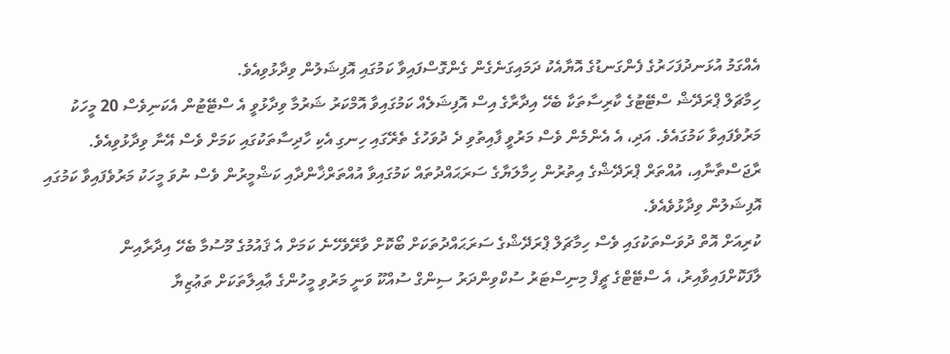އެއްގަމު އުޅަނދުފަހަރުގެ ފެންގަނޑުގެ އޮޔާއެކު ދަމައިގަނެގެން ގެންގޮސްފައިވާ ކަމުގައި އޮފިޝަލުން ވިދާޅުވިއެވެ.
ހިމާޗަލް ޕްރަދޭޝް ސްޓޭޓުގެ ކާރިސާތަކާ ބެހޭ އިދާރާގެ އިސް އޮފިޝަލެއް ކަމުގައިވާ އޮމްކަރު ޝަރުމާ ވިދާޅުވީ އެ ސްޓޭޓުން އެކަނިވެސް 20 މީހަކު މަރުވެފައިވާ ކަމުގައެވެ. އަދި، އެ އެންމެން ވެސް މަރުވީ ފާއިތުވި ދެ ދުވަހުގެ ތެރޭގައި ހިނގި އެކި ހާދިސާތަކުގައި ކަމަށް ވެސް އޭނާ ވިދާޅުވިއެވެ. ރާޖަސްތާނާއި، އުއްތަރް ޕްރަދޭޝްގެ އިތުރުން ހިމާލަޔާގެ ސަރަޙައްދުތައް ކަމުގައިވާ އުއްތަރްޚާންދާއި ކަޝްމީރުން ވެސް ނުވަ މީހަކު މަރުވެފައިވާ ކަމުގައި އޮފިޝަލުން ވިދާޅުވެއެވެ.
ކުރިއަށް އޮތް ދުވަސްތަކުގައި ވެސް ހިމާޗަލް ޕްރަދޭޝްގެ ސަރަޙައްދުތަކަށް ބޯކޮށް ވާރޭވެހޭނެ ކަމަށް އެ ޤައުމުގެ މޫސުމާ ބެހޭ އިދާރާއިން ލާފަކޮށްފައިވާއިރު، އެ ސްޓޭޓްގެ ޗީފް މިނިސްޓަރު ސުކްވިންދަރު ސިންގް ސުއްކޫ ވަނީ މަރުވި މީހުންގެ ޢާއިލާތަކަށް ތަޢުޒިޔާ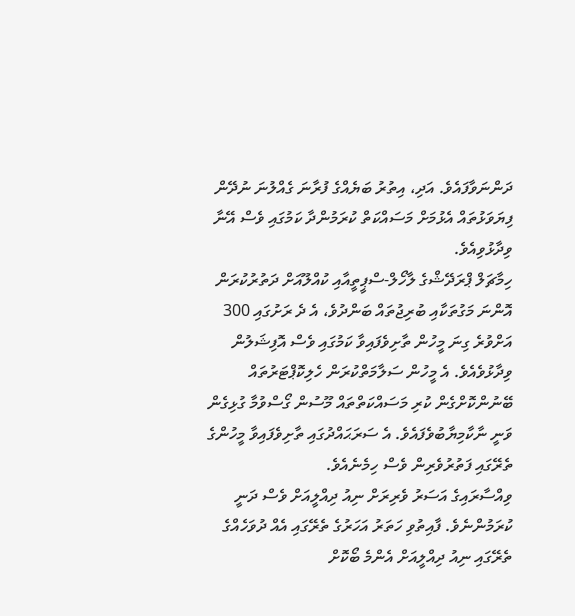ދަންނަވާފައެވެ. އަދި، އިތުރު ބަޔެއްގެ ފުރާނަ ގެއްލުނަ ނުދޭން ފިޔަވަޅުތައް އެޅުމަށް މަސައްކަތް ކުރަމުންދާ ކަމުގައި ވެސް އޭނާ ވިދާޅުވިއެވެ.
ހިމާޗަލް ޕްރަދޭޝްގެ ލާހޯލް-ސްޕީތީއާއި ކުއްލޫއަށް ދަތުރުކުރަން އޮންނަ މަގުތަކާއި ބުރިޖުތައް ބަންދުވެ، އެ ދެ ރަށުގައި 300 އަށްވުރެ ގިނަ މީހުން ތާށިވެފައިވާ ކަމުގައި ވެސް އޮފިޝަލުން ވިދާޅުވެއެވެ. އެ މީހުން ސަލާމަތްކުރަން ހެލިކޮޕްޓަރުތައް ބޭނުންކޮށްގެން ކުރި މަސައްކަތްތައް މޫސުން ގޯސްވުމާ ގުޅިގެން ވަނީ ނާކާމިޔާބުވެފައެވެ. އެ ސަރަޙައްދުގައި ތާށިވެފައިވާ މީހުންގެ ތެރޭގައި ފަތުރުވެރިން ވެސް ހިމެނެއެވެ.
ވިއްސާރައިގެ އަސަރު ވެރިރަށް ނިއު ދިއްލީއަށް ވެސް ދަނީ ކުރަމުންނެވެ. ފާއިތުވި ހަތަރު އަހަރުގެ ތެރޭގައި އެއް ދުވަހެއްގެ ތެރޭގައި ނިއު ދިއްލީއަށް އެންމެ ބޯކޮށް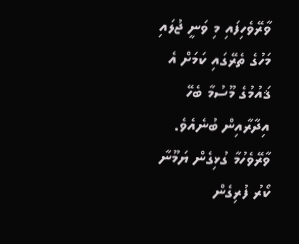ވާރޭވެހިފައި މި ވަނީ ޖުލައި މަހުގެ ތެރޭގައި ކަމަށް އެ ޤައުމުގެ މޫސުމާ ބެހޭ އިދާރާއިން ބުނެއެވެ. ވާރޭވެހުމާ ގުޅިގެން ޔަމޫނާ ކޯރު ފުރިގެން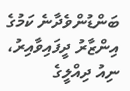ބަންޑުންވެދާނެ ކަމުގެ އިންޒާރު ދީފައިވާއިރު، ނިއު ދިއްލީގެ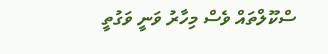ސްކޫލްތައް ވެސް މިހާރު ވަނީ ވަގުތީ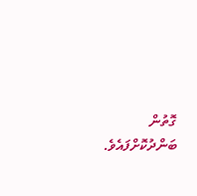ގޮތުން ބަންދުކޮށްފައެވެ.